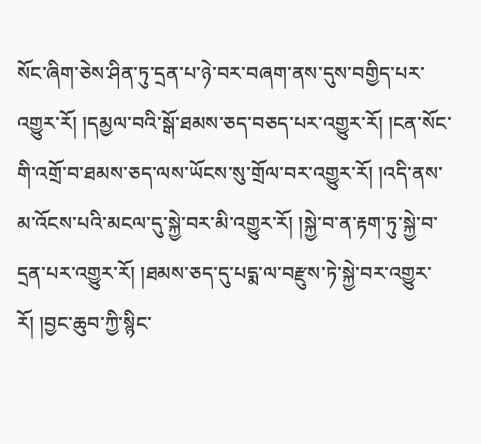སོང་ཞིག་ཅེས་ཤིན་ཏུ་དྲན་པ་ཉེ་བར་བཞག་ནས་དུས་བགྱིད་པར་འགྱུར་རོ། །དམྱལ་བའི་སྒོ་ཐམས་ཅད་བཅད་པར་འགྱུར་རོ། །ངན་སོང་གི་འགྲོ་བ་ཐམས་ཅད་ལས་ཡོངས་སུ་གྲོལ་བར་འགྱུར་རོ། །འདི་ནས་མ་འོངས་པའི་མངལ་དུ་སྐྱེ་བར་མི་འགྱུར་རོ། །སྐྱེ་བ་ན་རྟག་ཏུ་སྐྱེ་བ་དྲན་པར་འགྱུར་རོ། །ཐམས་ཅད་དུ་པདྨ་ལ་བརྫུས་ཏེ་སྐྱེ་བར་འགྱུར་རོ། །བྱང་ཆུབ་ཀྱི་སྙིང་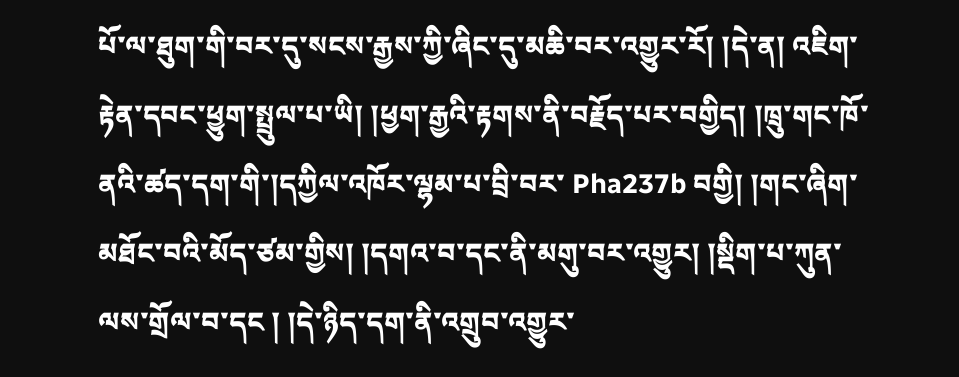པོ་ལ་ཐུག་གི་བར་དུ་སངས་རྒྱས་ཀྱི་ཞིང་དུ་མཆི་བར་འགྱུར་རོ། །དེ་ན། འཇིག་རྟེན་དབང་ཕྱུག་སྤྲུལ་པ་ཡི། །ཕྱག་རྒྱའི་རྟགས་ནི་བརྗོད་པར་བགྱིད། །ཁྲུ་གང་ཁོ་ནའི་ཚད་དག་གི་།དཀྱིལ་འཁོར་ལྷམ་པ་བྲི་བར་ Pha237b བགྱི། །གང་ཞིག་མཐོང་བའི་མོད་ཙམ་གྱིས། །དགའ་བ་དང་ནི་མགུ་བར་འགྱུར། །སྡིག་པ་ཀུན་ལས་གྲོལ་བ་དང ། །དེ་ཉིད་དག་ནི་འགྲུབ་འགྱུར་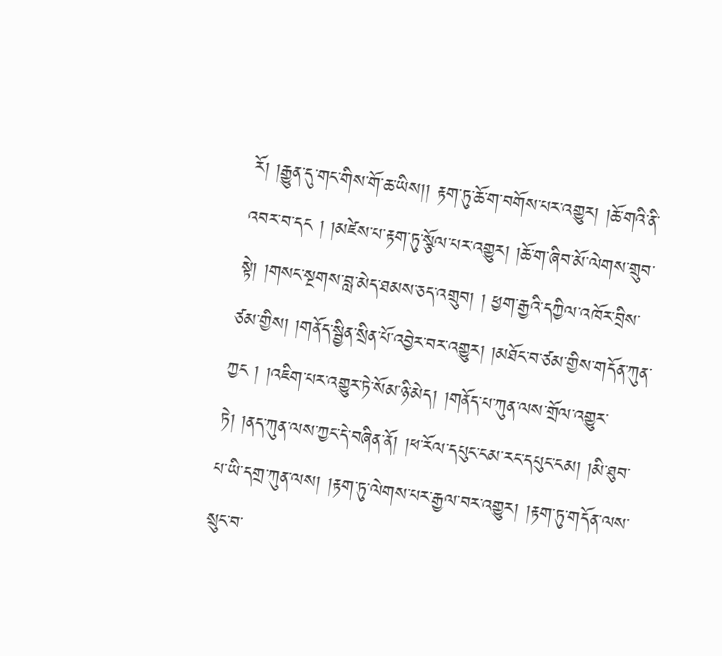རོ། །རྒྱུན་དུ་གང་གིས་གོ་ཆ་ཡིས།། རྟག་ཏུ་ཆོ་ག་བགོས་པར་འགྱུར། །ཆོ་གའི་ནི་འབར་བ་དང ། །མཛེས་པ་རྟག་ཏུ་སྩོལ་པར་འགྱུར། །ཆོ་ག་ཞིབ་མོ་ལེགས་གྲུབ་སྟེ། །གསང་སྔགས་བླ་མེད་ཐམས་ཅད་འགྲུབ། ། ཕྱག་རྒྱའི་དཀྱིལ་འཁོར་བྲིས་ཙམ་གྱིས། །གནོད་སྦྱིན་སྲིན་པོ་འབྱེར་བར་འགྱུར། །མཐོང་བ་ཙམ་གྱིས་གདོན་ཀུན་ཀྱང ། །འཇིག་པར་འགྱུར་ཏེ་སོམ་ཉི་མེད། །གནོད་པ་ཀུན་ལས་གྲོལ་འགྱུར་ཏེ། །ནད་ཀུན་ལས་ཀྱང་དེ་བཞིན་ནོ། །ཕ་རོལ་དཔུང་ངམ་རང་དཔུང་ངམ། །མི་ཐུབ་པ་ཡི་དགྲ་ཀུན་ལས། །རྟག་ཏུ་ལེགས་པར་རྒྱལ་བར་འགྱུར། །རྟག་ཏུ་གདོན་ལས་སྲུང་བ་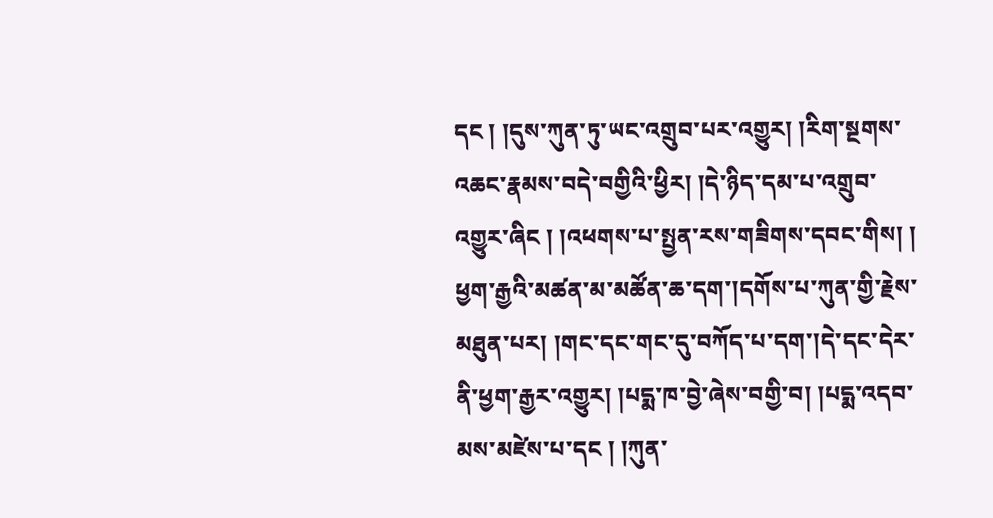དང ། །དུས་ཀུན་ཏུ་ཡང་འགྲུབ་པར་འགྱུར། །རིག་སྔགས་འཆང་རྣམས་བདེ་བགྱིའི་ཕྱིར། །དེ་ཉིད་དམ་པ་འགྲུབ་འགྱུར་ཞིང ། །འཕགས་པ་སྤྱན་རས་གཟིགས་དབང་གིས། ། ཕྱག་རྒྱའི་མཚན་མ་མཚོན་ཆ་དག་།དགོས་པ་ཀུན་གྱི་རྗེས་མཐུན་པར། །གང་དང་གང་དུ་བཀོད་པ་དག་།དེ་དང་དེར་ནི་ཕྱག་རྒྱར་འགྱུར། །པདྨ་ཁ་བྱེ་ཞེས་བགྱི་བ། །པདྨ་འདབ་མས་མཛེས་པ་དང ། །ཀུན་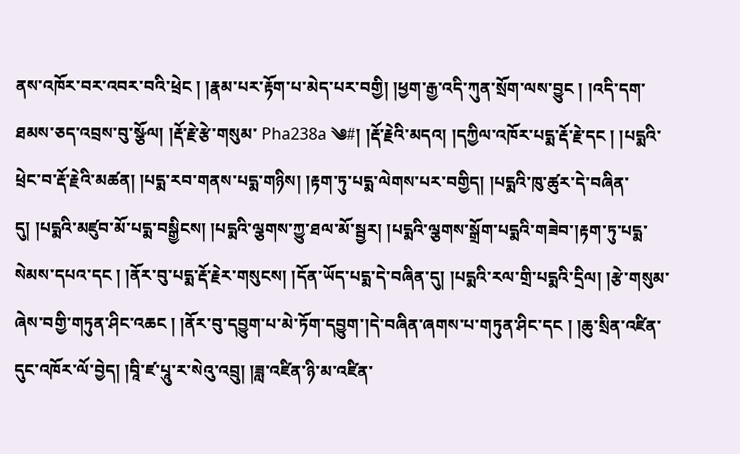ནས་འཁོར་བར་འབར་བའི་ཕྲེང ། །རྣམ་པར་རྟོག་པ་མེད་པར་བགྱི། །ཕྱག་རྒྱ་འདི་ཀུན་སྲོག་ལས་བྱུང ། །འདི་དག་ཐམས་ཅད་འབྲས་བུ་སྩོལ། །རྡོ་རྗེ་རྩེ་གསུམ་ Pha238a ༄#། །རྡོ་རྗེའི་མདའ། །དཀྱིལ་འཁོར་པདྨ་རྡོ་རྗེ་དང ། །པདྨའི་ཕྲེང་བ་རྡོ་རྗེའི་མཚན། །པདྨ་རབ་གནས་པདྨ་གཉིས། །རྟག་ཏུ་པདྨ་ལེགས་པར་བགྱིད། །པདྨའི་ཁུ་ཚུར་དེ་བཞིན་དུ། །པདྨའི་མཛུབ་མོ་པདྨ་བསྒྱིངས། །པདྨའི་ལྕགས་ཀྱུ་ཐལ་མོ་སྦྱར། །པདྨའི་ལྕགས་སྒྲོག་པདྨའི་གཟེབ་།རྟག་ཏུ་པདྨ་སེམས་དཔའ་དང ། །ནོར་བུ་པདྨ་རྡོ་རྗེར་གསུངས། །དོན་ཡོད་པདྨ་དེ་བཞིན་དུ། །པདྨའི་རལ་གྲི་པདྨའི་དྲིལ། །རྩེ་གསུམ་ཞེས་བགྱི་གཏུན་ཤིང་འཆང ། །ནོར་བུ་དབྱུག་པ་མེ་ཏོག་དབྱུག་།དེ་བཞིན་ཞགས་པ་གཏུན་ཤིང་དང ། །ཆུ་སྲིན་འཛིན་དུང་འཁོར་ལོ་བྱེད། །བཱི་ཛ་པཱུ་ར་སེའུ་འབྲུ། །ཟླ་འཛིན་ཉི་མ་འཛིན་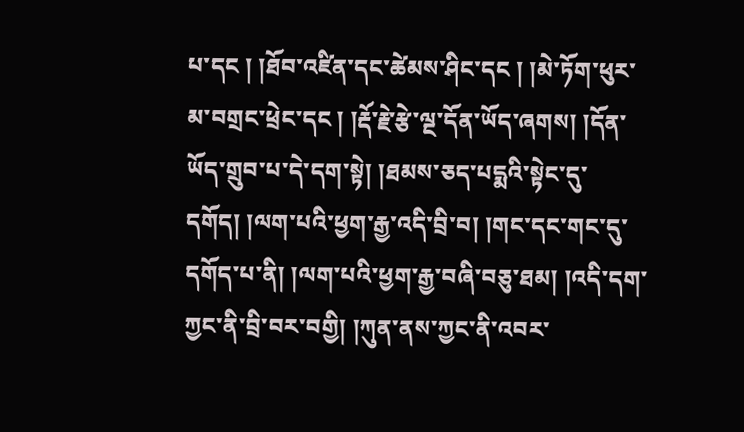པ་དང ། །ཐོབ་འཛིན་དང་ཚེམས་ཤིང་དང ། །མེ་ཏོག་ཕུར་མ་བགྲང་ཕྲེང་དང ། །རྡོ་རྗེ་རྩེ་ལྔ་དོན་ཡོད་ཞགས། །དོན་ཡོད་གྲུབ་པ་དེ་དག་སྟེ། །ཐམས་ཅད་པདྨའི་སྟེང་དུ་དགོད། །ལག་པའི་ཕྱག་རྒྱ་འདི་བྲི་བ། །གང་དང་གང་དུ་དགོད་པ་ནི། །ལག་པའི་ཕྱག་རྒྱ་བཞི་བཅུ་ཐམ། །འདི་དག་ཀྱང་ནི་བྲི་བར་བགྱི། །ཀུན་ནས་ཀྱང་ནི་འབར་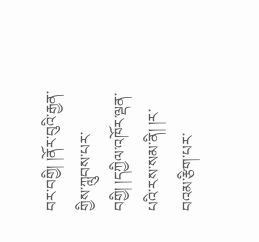བར་བགྱི། །ནོར་བུའི་རྒྱན་གྱིས་ཀླུབས་པར་བགྱི། །དཀྱིལ་འཁོར་ལྡན་པའི་རས་སམ་ནི། །ར་བའམ་རྩིག་པར་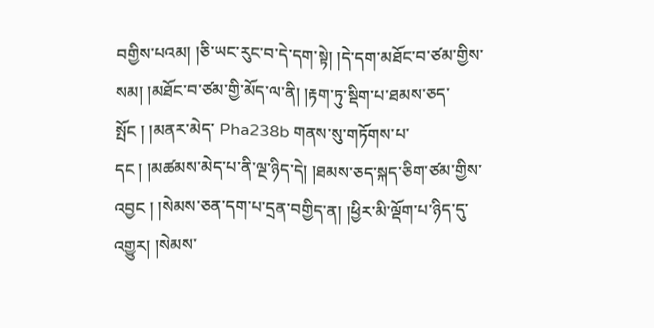བགྱིས་པའམ། །ཅི་ཡང་རུང་བ་དེ་དག་སྟེ། །དེ་དག་མཐོང་བ་ཙམ་གྱིས་སམ། །མཐོང་བ་ཙམ་གྱི་མོད་ལ་ནི། །རྟག་ཏུ་སྡིག་པ་ཐམས་ཅད་སྤོང ། །མནར་མེད་ Pha238b གནས་སུ་གཏོགས་པ་དང ། །མཚམས་མེད་པ་ནི་ལྔ་ཉིད་དེ། །ཐམས་ཅད་སྐད་ཅིག་ཙམ་གྱིས་འབྱང ། །སེམས་ཅན་དག་པ་དྲན་བགྱིད་ན། །ཕྱིར་མི་ལྡོག་པ་ཉིད་དུ་འགྱུར། །སེམས་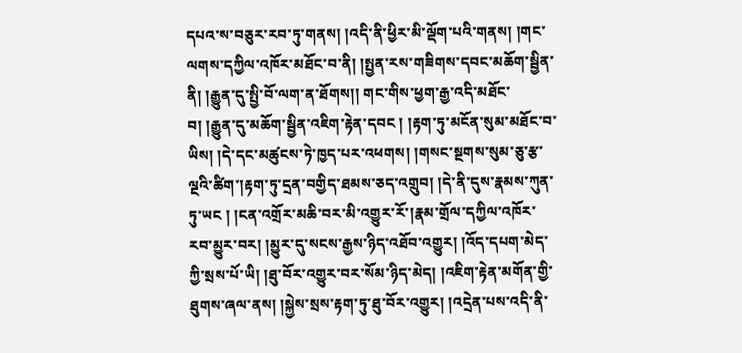དཔའ་ས་བཅུར་རབ་ཏུ་གནས། །འདི་ནི་ཕྱིར་མི་ལྡོག་པའི་གནས། །གང་ལགས་དཀྱིལ་འཁོར་མཐོང་བ་ནི། །སྤྱན་རས་གཟིགས་དབང་མཆོག་སྦྱིན་ནི། །རྒྱུན་དུ་སྤྱི་བོ་ལག་ན་ཐོགས།། གང་གིས་ཕྱག་རྒྱ་འདི་མཐོང་བ། །རྒྱུན་དུ་མཆོག་སྦྱིན་འཇིག་རྟེན་དབང ། །རྟག་ཏུ་མངོན་སུམ་མཐོང་བ་ཡིས། །དེ་དང་མཚུངས་ཏེ་ཁྱད་པར་འཕགས། །གསང་སྔགས་སུམ་ཅུ་རྩ་ལྔའི་ཚིག་།རྟག་ཏུ་དྲན་བགྱིད་ཐམས་ཅད་འགྲུབ། །དེ་ནི་དུས་རྣམས་ཀུན་ཏུ་ཡང ། །ངན་འགྲོར་མཆི་བར་མི་འགྱུར་རོ་།རྣམ་གྲོལ་དཀྱིལ་འཁོར་རབ་མྱུར་བར། །མྱུར་དུ་སངས་རྒྱས་ཉིད་འཐོབ་འགྱུར། །འོད་དཔག་མེད་ཀྱི་སྲས་པོ་ཡི། །ཐུ་བོར་འགྱུར་བར་སོམ་ཉིད་མེད། །འཇིག་རྟེན་མགོན་གྱི་ཐུགས་ཞལ་ནས། །སྐྱེས་སྲས་རྟག་ཏུ་ཐུ་བོར་འགྱུར། །འདྲེན་པས་འདི་ནི་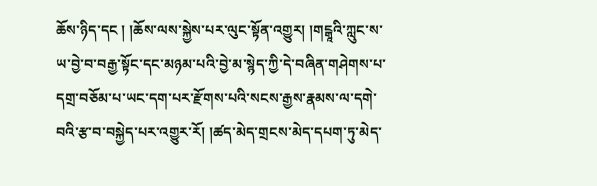ཆོས་ཉིད་དང ། །ཆོས་ལས་སྐྱེས་པར་ལུང་སྟོན་འགྱུར། །གངྒཱའི་ཀླུང་ས་ཡ་བྱེ་བ་བརྒྱ་སྟོང་དང་མཉམ་པའི་བྱེ་མ་སྙེད་ཀྱི་དེ་བཞིན་གཤེགས་པ་དགྲ་བཅོམ་པ་ཡང་དག་པར་རྫོགས་པའི་སངས་རྒྱས་རྣམས་ལ་དགེ་བའི་རྩ་བ་བསྐྱེད་པར་འགྱུར་རོ། །ཚད་མེད་གྲངས་མེད་དཔག་ཏུ་མེད་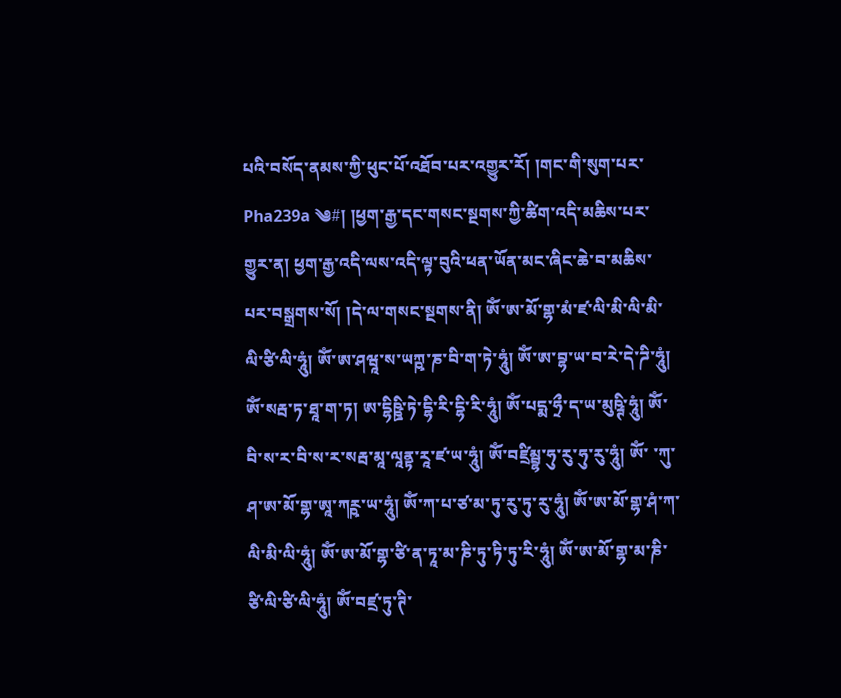པའི་བསོད་ནམས་ཀྱི་ཕུང་པོ་འཐོབ་པར་འགྱུར་རོ། །གང་གི་སུག་པར་ Pha239a ༄#། །ཕྱག་རྒྱ་དང་གསང་སྔགས་ཀྱི་ཚིག་འདི་མཆིས་པར་གྱུར་ན། ཕྱག་རྒྱ་འདི་ལས་འདི་ལྟ་བུའི་ཕན་ཡོན་མང་ཞིང་ཆེ་བ་མཆིས་པར་བསྒྲགས་སོ། །དེ་ལ་གསང་སྔགས་ནི། ཨོཾ་ཨ་མོ་གྷ་མཾ་ཛ་ལི་མི་ལི་མི་ལི་ཙི་ལི་ཧཱུཾ། ཨོཾ་ཨ་ཤཝཱ་ས་ཡཀྵ་ཎ་བི་ག་ཏེ་ཧཱུཾ། ཨོཾ་ཨ་བྷ་ཡ་བ་རེ་དེ་ཌི་ཧཱུཾ། ཨོཾ་སརྦ་ཏ་ཐཱ་ག་ཏ། ཨ་དྷིཥྛི་ཏེ་དྷི་རི་དྷི་རི་ཧཱུཾ། ཨོཾ་པདྨ་ཧྲྀ་ད་ཡ་མུཥྚི་ཧཱུཾ། ཨོཾ་བི་ས་ར་བི་ས་ར་སརྦ་མཱ་ལཱནྟ་རཱ་ཛ་ཡ་ཧཱུཾ། ཨོཾ་བཛྲིམྦྷ་ཧུ་རུ་ཧུ་རུ་ཧཱུཾ། ཨོཾ་ ་ཀུ་ཤ་ཨ་མོ་གྷ་ཨཱ་ཀཪྵ་ཡ་ཧཱུཾ། ཨོཾ་ཀ་པ་ཙ་མ་ཏུ་རུ་ཏུ་རུ་ཧཱུཾ། ཨོཾ་ཨ་མོ་གྷ་ཤཾ་ཀ་ལི་མི་ལི་ཧཱུཾ། ཨོཾ་ཨ་མོ་གྷ་ཙི་ན་ཏཱ་མ་ཎི་ཏུ་ཏི་ཏུ་རི་ཧཱུཾ། ཨོཾ་ཨ་མོ་གྷ་མ་ཎི་ཙི་ལི་ཙི་ལི་ཧཱུཾ། ཨོཾ་བཛྲ་ཏུ་ཊི་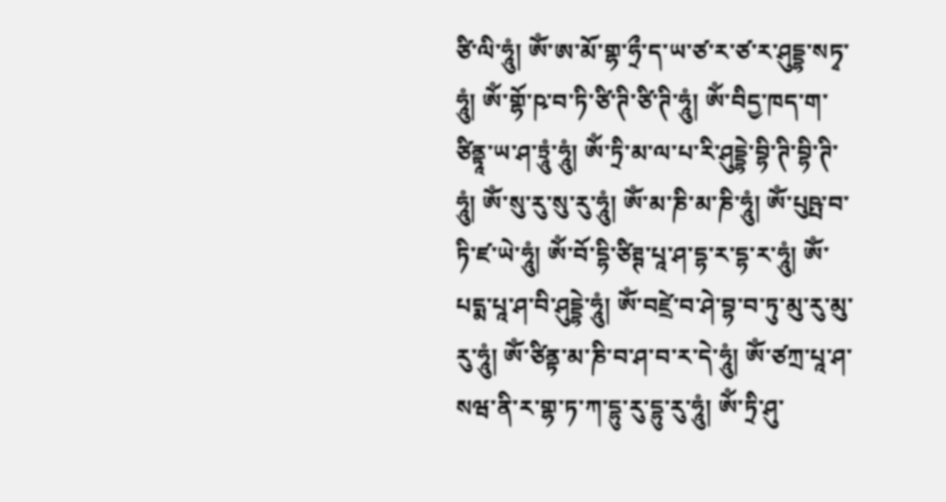ཙི་ལི་ཧཱུཾ། ཨོཾ་ཨ་མོ་གྷ་ཧྲྀ་ད་ཡ་ཙ་ར་ཙ་ར་ཤུདྡྷ་སཏྭ་ཧཱུཾ། ཨོཾ་གྷོ་ཥ་བ་ཏི་ཙི་ཊི་ཙི་ཊི་ཧཱུཾ། ཨོཾ་བིདྱ་ཁད་ག་ཙིནྟཱ་ཡ་ཤ་ཏྲཱུཾ་ཧཱུཾ། ཨོཾ་ཏྲི་མ་ལ་པ་རི་ཤུདྡྷེ་བྷི་ཊི་བྷི་ཊི་ཧཱུཾ། ཨོཾ་སུ་རུ་སུ་རུ་ཧཱུཾ། ཨོཾ་མ་ཎི་མ་ཎི་ཧཱུཾ། ཨོཾ་པུཥྤ་བ་ཏི་ཛ་ཡེ་ཧཱུཾ། ཨོཾ་བོ་དྷི་ཙིཊྚ་པཱ་ཤ་དྷ་ར་དྷ་ར་ཧཱུཾ། ཨོཾ་པདྨ་པཱ་ཤ་བི་ཤུདྡྷེ་ཧཱུཾ། ཨོཾ་བཛྲེ་བ་ཤེ་བྷ་བ་ཏུ་མུ་རུ་མུ་རུ་ཧཱུཾ། ཨོཾ་ཙིནྟ་མ་ཎི་བ་ཤ་བ་ར་དེ་ཧཱུཾ། ཨོཾ་ཙཀྲ་པཱ་ཤ་སཝ་ནི་ར་གྷ་ཏ་ཀ་དྷུ་རུ་དྷུ་རུ་ཧཱུཾ། ཨོཾ་ཏྲི་ཤུ་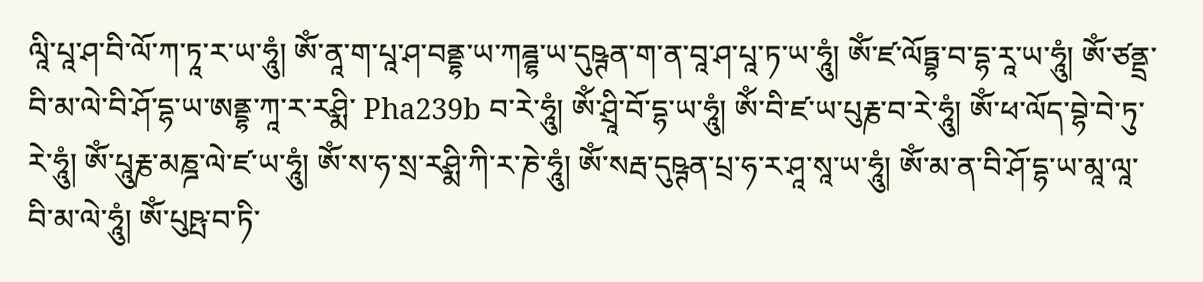ལཱི་པཱ་ཤ་བི་ལོ་ཀ་ཏཱ་ར་ཡ་ཧཱུཾ། ཨོཾ་ནཱ་ག་པཱ་ཤ་བནྡྷ་ཡ་ཀཌྜྷ་ཡ་དུཥྚན་ག་ན་བཱ་ཤ་པཱ་ཏ་ཡ་ཧཱུཾ། ཨོཾ་ཛ་ལོཏྦྷ་བ་དྷ་རཱ་ཡ་ཧཱུཾ། ཨོཾ་ཙནྡྲ་བི་མ་ལེ་བི་ཤོ་དྷ་ཡ་ཨནྡྷ་ཀཱ་ར་རཤྨི་ Pha239b བ་རེ་ཧཱུཾ། ཨོཾ་ཤྲཱི་བོ་དྷ་ཡ་ཧཱུཾ། ཨོཾ་བི་ཛ་ཡ་པུརྞ་བ་རེ་ཧཱུཾ། ཨོཾ་ཕ་ལོད་བྷེ་བེ་ཏུ་རེ་ཧཱུཾ། ཨོཾ་པཱུརྞ་མཎྜ་ལེ་ཛ་ཡ་ཧཱུཾ། ཨོཾ་ས་ཧ་སྲ་རཤྨི་ཀི་ར་ཎེ་ཧཱུཾ། ཨོཾ་སརྦ་དུཥྚན་པྲ་ཧ་ར་ཤཱ་སཱ་ཡ་ཧཱུཾ། ཨོཾ་མ་ན་བི་ཤོ་དྷ་ཡ་མཱ་ལཱ་བི་མ་ལེ་ཧཱུཾ། ཨོཾ་པུཥྤ་བ་ཏི་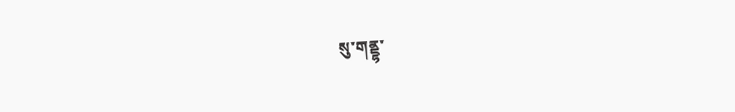སུ་གནྡྷ་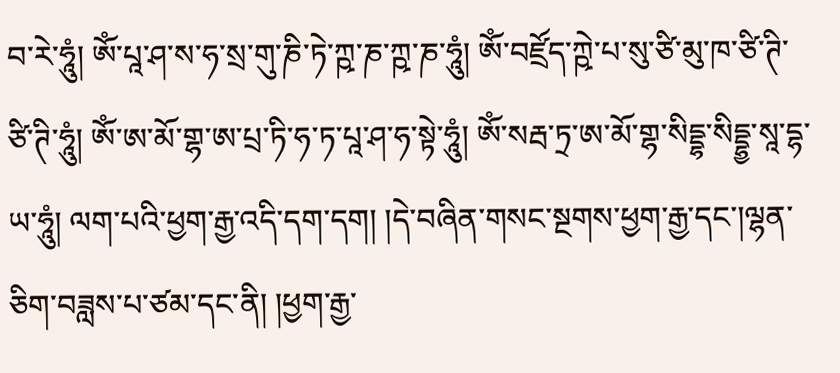བ་རེ་ཧཱུཾ། ཨོཾ་པཱ་ཤ་ས་ཧ་སྲ་གུ་ཎི་ཏེ་ཀྵ་ཎ་ཀྵ་ཎ་ཧཱུཾ། ཨོཾ་བཛྲོད་ཀྵེ་པ་སུ་ཙི་མུ་ཁ་ཙི་ཊི་ཙི་ཊི་ཧཱུཾ། ཨོཾ་ཨ་མོ་གྷ་ཨ་པྲ་ཏི་ཧ་ཏ་པཱ་ཤ་ཧ་སྟེ་ཧཱུཾ། ཨོཾ་སརྦ་ཏྲ་ཨ་མོ་གྷ་སིདྡྷ་སིདྡྷྱ་སཱ་དྷ་ཡ་ཧཱུཾ། ལག་པའི་ཕྱག་རྒྱ་འདི་དག་དག། །དེ་བཞིན་གསང་སྔགས་ཕྱག་རྒྱ་དང་།ལྷན་ཅིག་བཟླས་པ་ཙམ་དང་ནི། །ཕྱག་རྒྱ་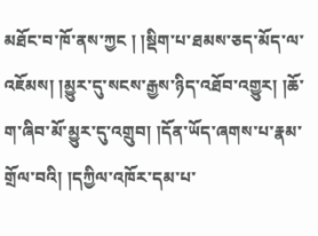མཐོང་བ་ཁོ་ནས་ཀྱང ། །སྡིག་པ་ཐམས་ཅད་མོད་ལ་འཇོམས། །མྱུར་དུ་སངས་རྒྱས་ཉིད་འཐོབ་འགྱུར། །ཆོ་ག་ཞིབ་མོ་མྱུར་དུ་འགྲུབ། །དོན་ཡོད་ཞགས་པ་རྣམ་གྲོལ་བའི། །དཀྱིལ་འཁོར་དམ་པ་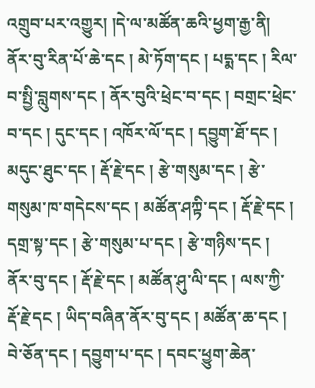འགྲུབ་པར་འགྱུར། །དེ་ལ་མཚོན་ཆའི་ཕྱག་རྒྱ་ནི། ནོར་བུ་རིན་པོ་ཆེ་དང ། མེ་ཏོག་དང ། པདྨ་དང ། རིལ་བ་སྤྱི་བླུགས་དང ། ནོར་བུའི་ཕྲེང་བ་དང ། བགྲང་ཕྲེང་བ་དང ། དུང་དང ། འཁོར་ལོ་དང ། དབྱུག་ཐོ་དང ། མདུང་ཐུང་དང ། རྡོ་རྗེ་དང ། རྩེ་གསུམ་དང ། རྩེ་གསུམ་ཁ་གདེངས་དང ། མཚོན་ཤཀྟི་དང ། རྡོ་རྗེ་དང ། དགྲ་སྟ་དང ། རྩེ་གསུམ་པ་དང ། རྩེ་གཉིས་དང ། ནོར་བུ་དང ། རྡོ་རྗེ་དང ། མཚོན་ཤུ་ལི་དང ། ལས་ཀྱི་རྡོ་རྗེ་དང ། ཡིད་བཞིན་ནོར་བུ་དང ། མཚོན་ཆ་དང ། བེ་ཅོན་དང ། དབྱུག་པ་དང ། དབང་ཕྱུག་ཆེན་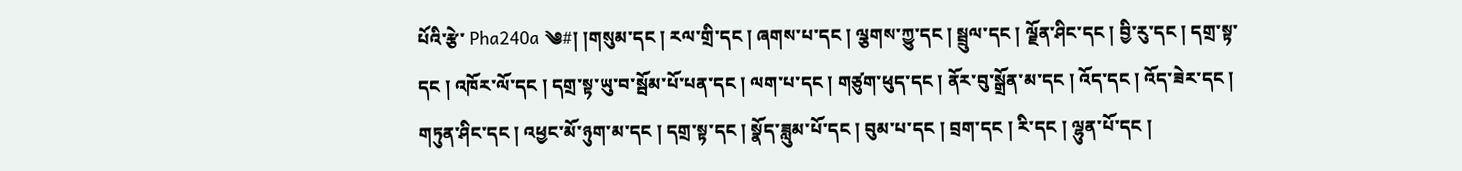པོའི་རྩེ་ Pha240a ༄#། །གསུམ་དང ། རལ་གྲི་དང ། ཞགས་པ་དང ། ལྕགས་ཀྱུ་དང ། སྦྲུལ་དང ། ལྗོན་ཤིང་དང ། བྱི་རུ་དང ། དགྲ་སྟ་དང ། འཁོར་ལོ་དང ། དགྲ་སྟ་ཡུ་བ་སྦོམ་པོ་པན་དང ། ལག་པ་དང ། གཙུག་ཕུད་དང ། ནོར་བུ་སྒྲོན་མ་དང ། འོད་དང ། འོད་ཟེར་དང ། གཏུན་ཤིང་དང ། འཕྱང་མོ་ཉུག་མ་དང ། དགྲ་སྟ་དང ། སྣོད་ཟླུམ་པོ་དང ། བུམ་པ་དང ། བྲག་དང ། རི་དང ། ལྷུན་པོ་དང །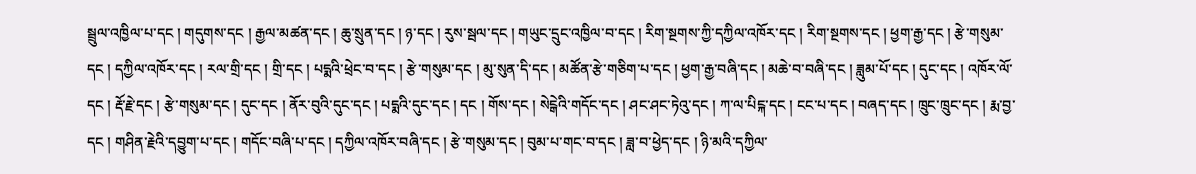སྦྲུལ་འཁྱིལ་པ་དང ། གདུགས་དང ། རྒྱལ་མཚན་དང ། ཆུ་སྲུན་དང ། ཉ་དང ། རུས་སྦལ་དང ། གཡུང་དྲུང་འཁྱིལ་བ་དང ། རིག་སྔགས་ཀྱི་དཀྱིལ་འཁོར་དང ། རིག་སྔགས་དང ། ཕྱག་རྒྱ་དང ། རྩེ་གསུམ་དང ། དཀྱིལ་འཁོར་དང ། རལ་གྲི་དང ། གྲི་དང ། པདྨའི་ཕྲེང་བ་དང ། རྩེ་གསུམ་དང ། མུ་སུན་དི་དང ། མཚོན་རྩེ་གཅིག་པ་དང ། ཕྱག་རྒྱ་བཞི་དང ། མཆེ་བ་བཞི་དང ། ཟླུམ་པོ་དང ། དུང་དང ། འཁོར་ལོ་དང ། རྡོ་རྗེ་དང ། རྩེ་གསུམ་དང ། དུང་དང ། ནོར་བུའི་དུང་དང ། པདྨའི་དུང་དང ། དང ། གོས་དང ། སེངྒེའི་གདོང་དང ། ཤང་ཤང་ཏེའུ་དང ། ཀ་ལ་པིངྐ་དང ། ངང་པ་དང ། བཞད་དང ། ཁྲུང་ཁྲུང་དང ། རྨ་བྱ་དང ། གཤིན་རྗེའི་དབྱུག་པ་དང ། གདོང་བཞི་པ་དང ། དཀྱིལ་འཁོར་བཞི་དང ། རྩེ་གསུམ་དང ། བུམ་པ་གང་བ་དང ། ཟླ་བ་ཕྱེད་དང ། ཉི་མའི་དཀྱིལ་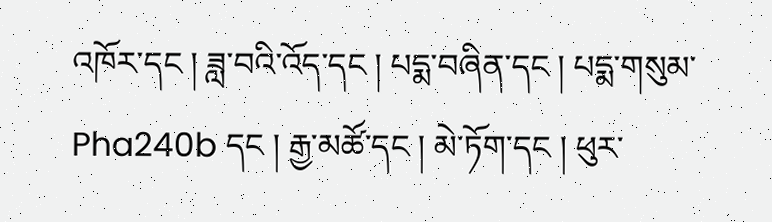འཁོར་དང ། ཟླ་བའི་འོད་དང ། པདྨ་བཞིན་དང ། པདྨ་གསུམ་ Pha240b དང ། རྒྱ་མཚོ་དང ། མེ་ཏོག་དང ། ཕུར་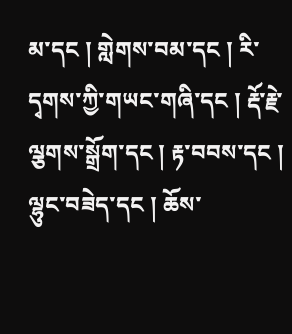མ་དང ། གླེགས་བམ་དང ། རི་དྭགས་ཀྱི་གཡང་གཞི་དང ། རྡོ་རྗེ་ལྕགས་སྒྲོག་དང ། རྟ་བབས་དང ། ལྷུང་བཟེད་དང ། ཆོས་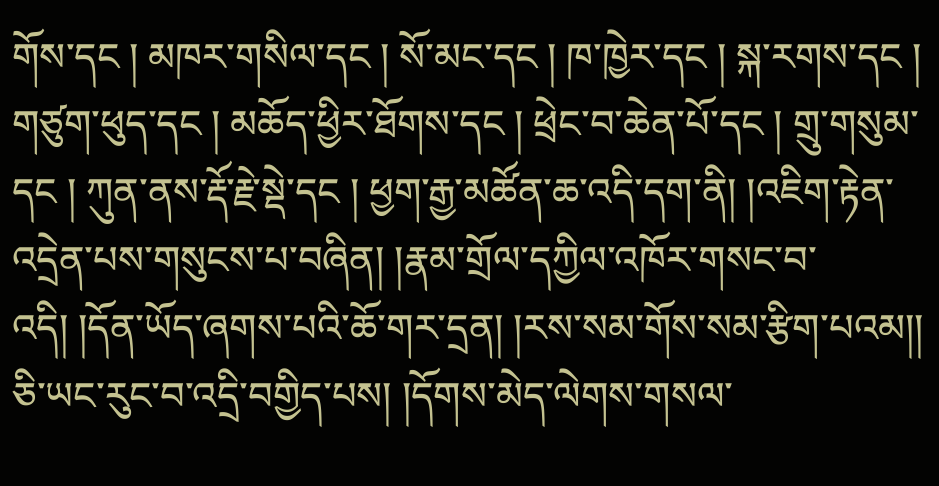གོས་དང ། མཁར་གསིལ་དང ། སོ་མང་དང ། ཁ་ཁྱེར་དང ། སྐ་རགས་དང ། གཙུག་ཕུད་དང ། མཆོད་ཕྱིར་ཐོགས་དང ། ཕྲེང་བ་ཆེན་པོ་དང ། གྲུ་གསུམ་དང ། ཀུན་ནས་རྡོ་རྗེ་སྡེ་དང ། ཕྱག་རྒྱ་མཚོན་ཆ་འདི་དག་ནི། །འཇིག་རྟེན་འདྲེན་པས་གསུངས་པ་བཞིན། །རྣམ་གྲོལ་དཀྱིལ་འཁོར་གསང་བ་འདི། །དོན་ཡོད་ཞགས་པའི་ཆོ་གར་དྲན། །རས་སམ་གོས་སམ་རྩིག་པའམ།། ཅི་ཡང་རུང་བ་འདྲི་བགྱིད་པས། །དོགས་མེད་ལེགས་གསལ་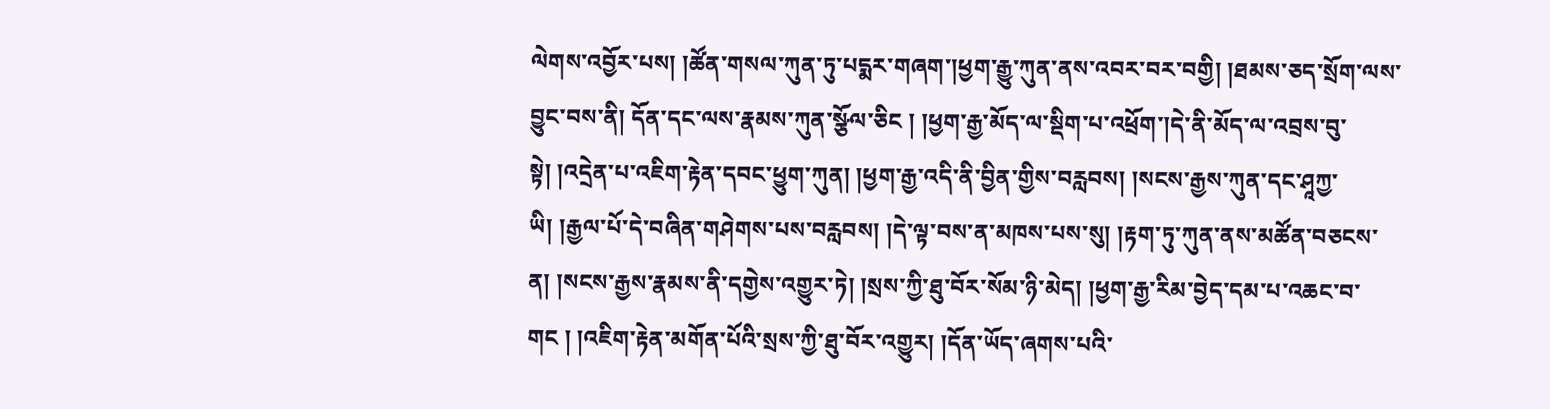ལེགས་འབྱོར་པས། །ཚོན་གསལ་ཀུན་ཏུ་པདྨར་གཞག་།ཕྱག་རྒྱུ་ཀུན་ནས་འབར་བར་བགྱི། །ཐམས་ཅད་སྲོག་ལས་བྱུང་བས་ནི། དོན་དང་ལས་རྣམས་ཀུན་སྩོལ་ཅིང ། །ཕྱག་རྒྱ་མོད་ལ་སྡིག་པ་འཕྲོག་།དེ་ནི་མོད་ལ་འབྲས་བུ་སྟེ། །འདྲེན་པ་འཇིག་རྟེན་དབང་ཕྱུག་ཀུན། །ཕྱག་རྒྱ་འདི་ནི་བྱིན་གྱིས་བརླབས། །སངས་རྒྱས་ཀུན་དང་ཤཱཀྱ་ཡི། །རྒྱལ་པོ་དེ་བཞིན་གཤེགས་པས་བརླབས། །དེ་ལྟ་བས་ན་མཁས་པས་སུ། །རྟག་ཏུ་ཀུན་ནས་མཚོན་བཅངས་ན། །སངས་རྒྱས་རྣམས་ནི་དགྱེས་འགྱུར་ཏེ། །སྲས་ཀྱི་ཐུ་བོར་སོམ་ཉི་མེད། །ཕྱག་རྒྱ་རིམ་བྱེད་དམ་པ་འཆང་བ་གང ། །འཇིག་རྟེན་མགོན་པོའི་སྲས་ཀྱི་ཐུ་བོར་འགྱུར། །དོན་ཡོད་ཞགས་པའི་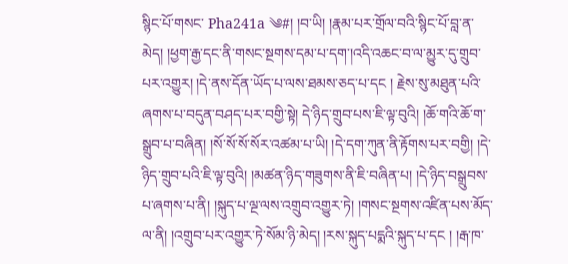སྙིང་པོ་གསང་ Pha241a ༄#། །བ་ཡི། །རྣམ་པར་གྲོལ་བའི་སྙིང་པོ་བླ་ན་མེད། །ཕྱག་རྒྱ་དང་ནི་གསང་སྔགས་དམ་པ་དག་།འདི་འཆང་བ་ལ་མྱུར་དུ་གྲུབ་པར་འགྱུར། །དེ་ནས་དོན་ཡོད་པ་ལས་ཐམས་ཅད་པ་དང ། རྗེས་སུ་མཐུན་པའི་ཞགས་པ་བདུན་བཤད་པར་བགྱི་སྟེ། དེ་ཉིད་གྲུབ་པས་ཇི་ལྟ་བུའི། །ཆོ་གའི་ཆོ་ག་སྒྲུབ་པ་བཞིན། །སོ་སོ་སོ་སོར་འཚམ་པ་ཡི། །དེ་དག་ཀུན་ནི་རྟོགས་པར་བགྱི། །དེ་ཉིད་གྲུབ་པའི་ཇི་ལྟ་བུའི། །མཚན་ཉིད་གཟུགས་ནི་ཇི་བཞིན་པ། །དེ་ཉིད་བསྒྲུབས་པ་ཞགས་པ་ནི། །སྐུད་པ་ལྔ་ལས་འགྲུབ་འགྱུར་ཏེ། །གསང་སྔགས་འཛིན་པས་མོད་ལ་ནི། །འགྲུབ་པར་འགྱུར་ཏེ་སོམ་ཉི་མེད། །རས་སྐུད་པདྨའི་སྐུད་པ་དང ། །རྒ་ཁ་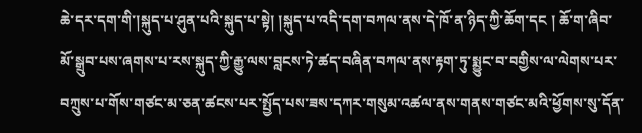ཆེ་དར་དག་གི་།སྐུད་པ་ཤུན་པའི་སྐུད་པ་སྟེ། །སྐུད་པ་འདི་དག་བཀལ་ནས་དེ་ཁོ་ན་ཉིད་ཀྱི་ཆོག་དང ། ཆོ་ག་ཞིབ་མོ་སྒྲུབ་པས་ཞགས་པ་རས་སྐུད་ཀྱི་རྒྱུ་ལས་བླངས་ཏེ་ཚད་བཞིན་བཀལ་ནས་རྟག་ཏུ་སྨྱུང་བ་བགྱིས་ལ་ལེགས་པར་བཀྲུས་པ་གོས་གཙང་མ་ཅན་ཚངས་པར་སྤྱོད་པས་ཟས་དཀར་གསུམ་འཚལ་ནས་གནས་གཙང་མའི་ཕྱོགས་སུ་དོན་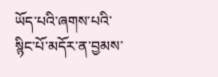ཡོད་པའི་ཞགས་པའི་སྙིང་པོ་མདོར་ན་བྱམས་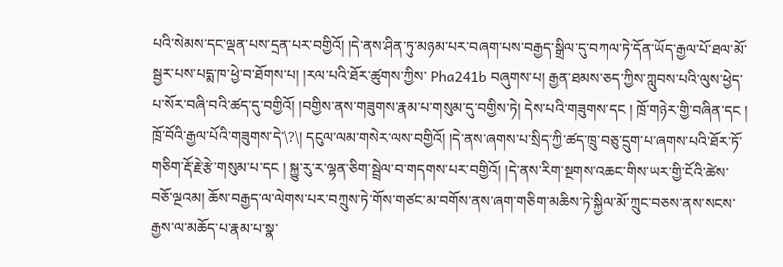པའི་སེམས་དང་ལྡན་པས་དྲན་པར་བགྱིའོ། །དེ་ནས་ཤིན་ཏུ་མཉམ་པར་བཞག་པས་བརྒྱད་སྒྲིལ་དུ་བཀལ་ཏེ་དོན་ཡོད་རྒྱལ་པོ་ཐལ་མོ་སྦྱར་པས་པདྨ་ཁ་ཕྱེ་བ་ཐོགས་པ། །རལ་པའི་ཐོར་ཚུགས་ཀྱིས་ Pha241b བཞུགས་པ། རྒྱན་ཐམས་ཅད་ཀྱིས་ཀླུབས་པའི་ལུས་ཕྱེད་པ་སོར་བཞི་བའི་ཚད་དུ་བགྱིའོ། །བགྱིས་ནས་གཟུགས་རྣམ་པ་གསུམ་དུ་བགྱིས་ཏེ། དེས་པའི་གཟུགས་དང ། ཁྲོ་གཉེར་གྱི་བཞིན་དང ། ཁྲོ་བོའི་རྒྱལ་པོའི་གཟུགས་དེ་\?\། དངུལ་ལམ་གསེར་ལས་བགྱིའོ། །དེ་ནས་ཞགས་པ་སྲིད་ཀྱི་ཚད་ཁྲུ་བཅུ་དྲུག་པ་ཞགས་པའི་ཐོར་ཏོ་གཅིག་རྡོ་རྗེ་རྩེ་གསུམ་པ་དང ། སྐྱུ་རུ་ར་ལྷན་ཅིག་སྦྲེལ་བ་གདགས་པར་བགྱིའོ། །དེ་ནས་རིག་སྔགས་འཆང་གིས་ཡར་གྱི་ངོའི་ཚེས་བཅོ་ལྔའམ། ཆོས་བརྒྱད་ལ་ལེགས་པར་བཀྲུས་ཏེ་གོས་གཙང་མ་བགོས་ནས་ཞག་གཅིག་མཆིས་ཏེ་སྐྱིལ་མོ་ཀྲུང་བཅས་ནས་སངས་རྒྱས་ལ་མཆོད་པ་རྣམ་པ་སྣ་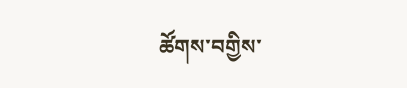ཚོགས་བགྱིས་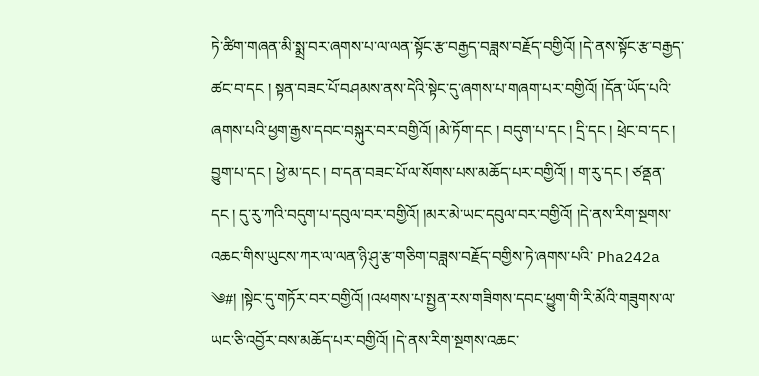ཏེ་ཚིག་གཞན་མི་སྨྲ་བར་ཞགས་པ་ལ་ལན་སྟོང་རྩ་བརྒྱད་བཟླས་བརྗོད་བགྱིའོ། །དེ་ནས་སྟོང་རྩ་བརྒྱད་ཚང་བ་དང ། སྟན་བཟང་པོ་བཤམས་ནས་དེའི་སྟེང་དུ་ཞགས་པ་གཞག་པར་བགྱིའོ། །དོན་ཡོད་པའི་ཞགས་པའི་ཕྱག་རྒྱས་དབང་བསྐུར་བར་བགྱིའོ། །མེ་ཏོག་དང ། བདུག་པ་དང ། དྲི་དང ། ཕྲེང་བ་དང ། བྱུག་པ་དང ། ཕྱེ་མ་དང ། བ་དན་བཟང་པོ་ལ་སོགས་པས་མཆོད་པར་བགྱིའོ། ། ག་རུ་དང ། ཙནྡན་དང ། དུ་རུ་ཀའི་བདུག་པ་དབུལ་བར་བགྱིའོ། །མར་མེ་ཡང་དབུལ་བར་བགྱིའོ། །དེ་ནས་རིག་སྔགས་འཆང་གིས་ཡུངས་ཀར་ལ་ལན་ཉི་ཤུ་རྩ་གཅིག་བཟླས་བརྗོད་བགྱིས་ཏེ་ཞགས་པའི་ Pha242a ༄#། །སྟེང་དུ་གཏོར་བར་བགྱིའོ། །འཕགས་པ་སྤྱན་རས་གཟིགས་དབང་ཕྱུག་གི་རི་མོའི་གཟུགས་ལ་ཡང་ཅི་འབྱོར་བས་མཆོད་པར་བགྱིའོ། །དེ་ནས་རིག་སྔགས་འཆང་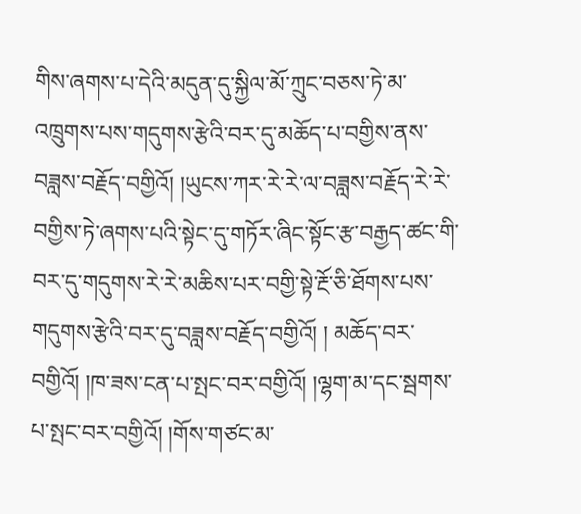གིས་ཞགས་པ་དེའི་མདུན་དུ་སྐྱིལ་མོ་ཀྲུང་བཅས་ཏེ་མ་འཁྲུགས་པས་གདུགས་རྩེའི་བར་དུ་མཆོད་པ་བགྱིས་ནས་བཟླས་བརྗོད་བགྱིའོ། །ཡུངས་ཀར་རེ་རེ་ལ་བཟླས་བརྗོད་རེ་རེ་བགྱིས་ཏེ་ཞགས་པའི་སྟེང་དུ་གཏོར་ཞིང་སྟོང་རྩ་བརྒྱད་ཚང་གི་བར་དུ་གདུགས་རེ་རེ་མཆིས་པར་བགྱི་སྟེ་རྔོ་ཅི་ཐོགས་པས་གདུགས་རྩེའི་བར་དུ་བཟླས་བརྗོད་བགྱིའོ། ། མཆོད་བར་བགྱིའོ། །ཁ་ཟས་ངན་པ་སྤང་བར་བགྱིའོ། །ལྷག་མ་དང་སྦགས་པ་སྤང་བར་བགྱིའོ། །གོས་གཙང་མ་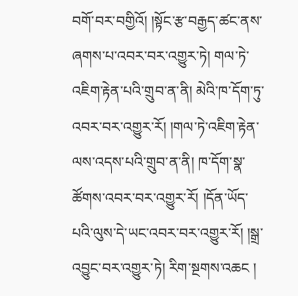བགོ་བར་བགྱིའོ། །སྟོང་རྩ་བརྒྱད་ཚང་ནས་ཞགས་པ་འབར་བར་འགྱུར་ཏེ། གལ་ཏེ་འཇིག་རྟེན་པའི་གྲུབ་ན་ནི། མེའི་ཁ་དོག་ཏུ་འབར་བར་འགྱུར་རོ། །གལ་ཏེ་འཇིག་རྟེན་ལས་འདས་པའི་གྲུབ་ན་ནི། ཁ་དོག་སྣ་ཚོགས་འབར་བར་འགྱུར་རོ། །དོན་ཡོད་པའི་ལུས་དེ་ཡང་འབར་བར་འགྱུར་རོ། །སྒྲ་འབྱུང་བར་འགྱུར་ཏེ། རིག་སྔགས་འཆང །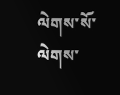ལེགས་སོ་ལེགས་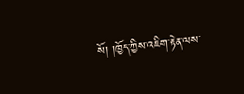སོ། །ཁྱོད་ཀྱིས་འཇིག་རྟེན་ལས་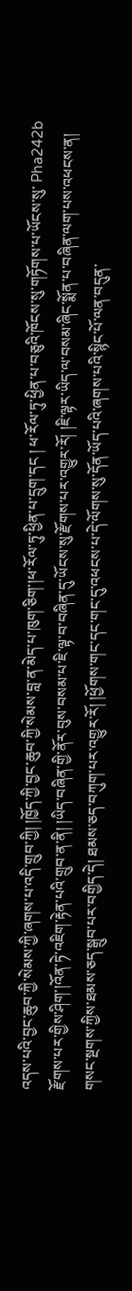འདས་པའི་བྱང་ཆུབ་ཀྱི་སེམས་ཀྱི་ཞགས་པ་འདི་གྲུབ་ཀྱི། །ཁྱོད་ཀྱི་བྱང་ཆུབ་ཀྱི་སེམས་བླ་ན་མེད་པ་ཁུག་ཅིག་།ཕ་རོལ་ཏུ་ཕྱིན་པ་དྲུག་དང ། ཕ་རོལ་ཏུ་ཕྱིན་པ་བཅུའི་ཁོངས་སུ་གཏོགས་པ་ཡོངས་སུ་ Pha242b རྫོགས་པར་གྱིས་ཤིག་།འོན་ཏེ་འཇིག་རྟེན་པའི་གྲུབ་ན་ནི། །ཡིད་བཞིན་གྱི་ནོར་བུས་བསམ་པ་ཇི་ལྟ་བ་བཞིན་དུ་ཡོངས་སུ་རྫོགས་པར་འགྱུར་རོ། །ཇི་ལྟར་ཡིད་ལ་བསམ་ཞིང་སྨོན་པ་བཞིན་ལག་པས་འཕངས་ན། གསང་སྔགས་ཀྱིས་ཐམས་ཅད་སྒྲུབ་པར་བགྱིད་དེ། ཐམས་ཅད་བཀུག་པར་འགྱུར་རོ། །ཕྱོགས་གང་དང་གང་དུ་འཕངས་པ་དེ་ལོགས་སུ་དོན་ཡོད་པའི་ཞགས་པའི་སྙིང་པོ་ལན་བདུན་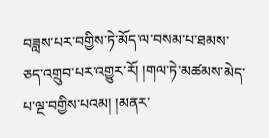བཟླས་པར་བགྱིས་ཏེ་མོད་ལ་བསམ་པ་ཐམས་ཅད་འགྲུབ་པར་འགྱུར་རོ། །གལ་ཏེ་མཚམས་མེད་པ་ལྔ་བགྱིས་པའམ། །མནར་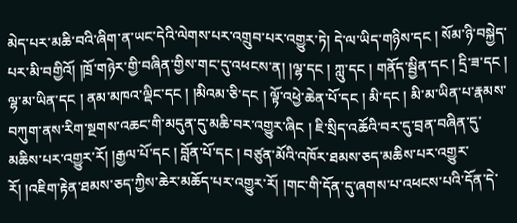མེད་པར་མཆི་བའི་ཞིག་ན་ཡང་དེའི་ལེགས་པར་འགྲུབ་པར་འགྱུར་ཏེ། དེ་ལ་ཡིད་གཉིས་དང ། སོམ་ཉི་བསྐྱེད་པར་མི་བགྱིའོ། །ཁྲོ་གཉེར་གྱི་བཞིན་གྱིས་གང་དུ་འཕངས་ན། །ལྷ་དང ། ཀླུ་དང ། གནོད་སྦྱིན་དང ། དྲི་ཟ་དང ། ལྷ་མ་ཡིན་དང ། ནམ་མཁའ་ལྡིང་དང ། །མིའམ་ཅི་དང ། ལྟོ་འཕྱེ་ཆེན་པོ་དང ། མི་དང ། མི་མ་ཡིན་པ་རྣམས་བཀུག་ནས་རིག་སྔགས་འཆང་གི་མདུན་དུ་མཆི་བར་འགྱུར་ཞིང ། ཇི་སྲིད་འཆོའི་བར་དུ་བྲན་བཞིན་དུ་མཆིས་པར་འགྱུར་རོ། །རྒྱལ་པོ་དང ། བློན་པོ་དང ། བཙུན་མོའི་འཁོར་ཐམས་ཅད་མཆིས་པར་འགྱུར་རོ། །འཇིག་རྟེན་ཐམས་ཅད་ཀྱིས་ཆེར་མཆོད་པར་འགྱུར་རོ། །གང་གི་དོན་དུ་ཞགས་པ་འཕངས་པའི་དོན་དེ་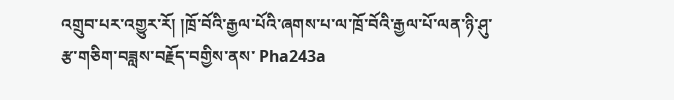འགྲུབ་པར་འགྱུར་རོ། །ཁྲོ་བོའི་རྒྱལ་པོའི་ཞགས་པ་ལ་ཁྲོ་བོའི་རྒྱལ་པོ་ལན་ཉི་ཤུ་རྩ་གཅིག་བཟླས་བརྗོད་བགྱིས་ནས་ Pha243a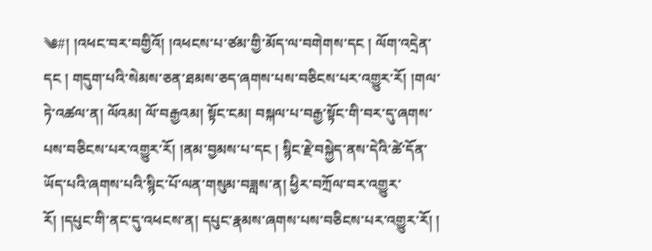༄#། །འཕང་བར་བགྱིའོ། །འཕངས་པ་ཙམ་གྱི་མོད་ལ་བགེགས་དང ། ལོག་འདྲེན་དང ། གདུག་པའི་སེམས་ཅན་ཐམས་ཅད་ཞགས་པས་བཅིངས་པར་འགྱུར་རོ། །གལ་ཏེ་འཚལ་ན། ལོའམ། ལོ་བརྒྱའམ། སྟོང་ངམ། བསྐལ་པ་བརྒྱ་སྟོང་གི་བར་དུ་ཞགས་པས་བཅིངས་པར་འགྱུར་རོ། །ནམ་བྱམས་པ་དང ། སྙིང་རྗེ་བསྐྱེད་ནས་དེའི་ཚེ་དོན་ཡོད་པའི་ཞགས་པའི་སྙིང་པོ་ལན་གསུམ་བཟླས་ན། ཕྱིར་བཀྲོལ་བར་འགྱུར་རོ། །དཔུང་གི་ནང་དུ་འཕངས་ན། དཔུང་རྣམས་ཞགས་པས་བཅིངས་པར་འགྱུར་རོ། །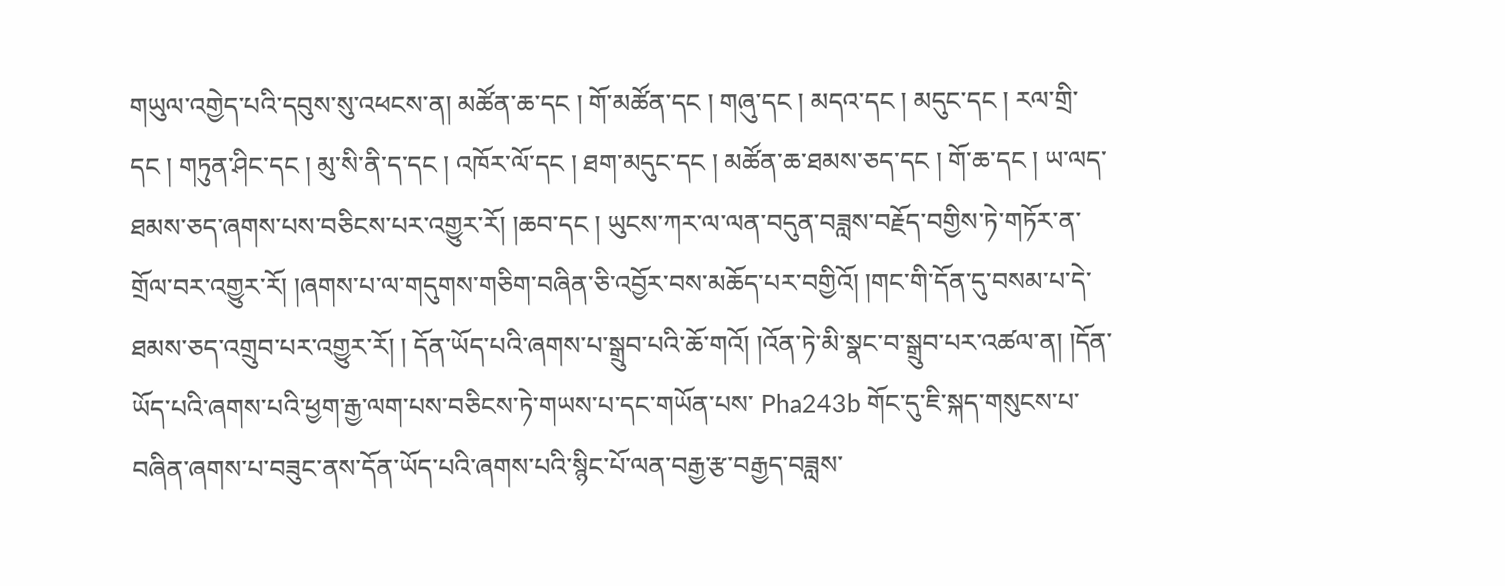གཡུལ་འགྱེད་པའི་དབུས་སུ་འཕངས་ན། མཚོན་ཆ་དང ། གོ་མཚོན་དང ། གཞུ་དང ། མདའ་དང ། མདུང་དང ། རལ་གྲི་དང ། གཏུན་ཤིང་དང ། མུ་སི་ནི་ད་དང ། འཁོར་ལོ་དང ། ཐག་མདུང་དང ། མཚོན་ཆ་ཐམས་ཅད་དང ། གོ་ཆ་དང ། ཡ་ལད་ཐམས་ཅད་ཞགས་པས་བཅིངས་པར་འགྱུར་རོ། །ཆབ་དང ། ཡུངས་ཀར་ལ་ལན་བདུན་བཟླས་བརྗོད་བགྱིས་ཏེ་གཏོར་ན་གྲོལ་བར་འགྱུར་རོ། །ཞགས་པ་ལ་གདུགས་གཅིག་བཞིན་ཅི་འབྱོར་བས་མཆོད་པར་བགྱིའོ། །གང་གི་དོན་དུ་བསམ་པ་དེ་ཐམས་ཅད་འགྲུབ་པར་འགྱུར་རོ། ། དོན་ཡོད་པའི་ཞགས་པ་སྒྲུབ་པའི་ཆོ་གའོ། །འོན་ཏེ་མི་སྣང་བ་སྒྲུབ་པར་འཚལ་ན། །དོན་ཡོད་པའི་ཞགས་པའི་ཕྱག་རྒྱ་ལག་པས་བཅིངས་ཏེ་གཡས་པ་དང་གཡོན་པས་ Pha243b གོང་དུ་ཇི་སྐད་གསུངས་པ་བཞིན་ཞགས་པ་བཟུང་ནས་དོན་ཡོད་པའི་ཞགས་པའི་སྙིང་པོ་ལན་བརྒྱ་རྩ་བརྒྱད་བཟླས་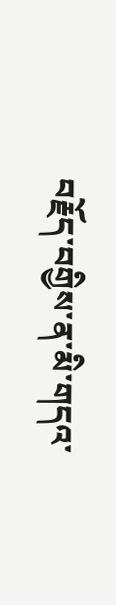བརྗོད་བགྱིས་ན་མི་གདའ་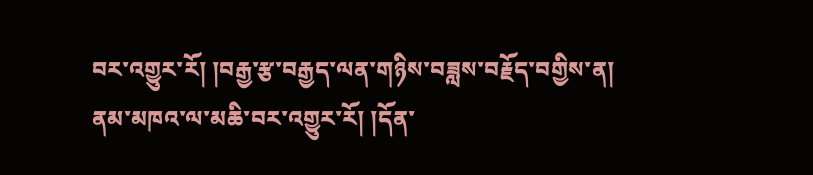བར་འགྱུར་རོ། །བརྒྱ་རྩ་བརྒྱད་ལན་གཉིས་བཟླས་བརྗོད་བགྱིས་ན། ནམ་མཁའ་ལ་མཆི་བར་འགྱུར་རོ། །དོན་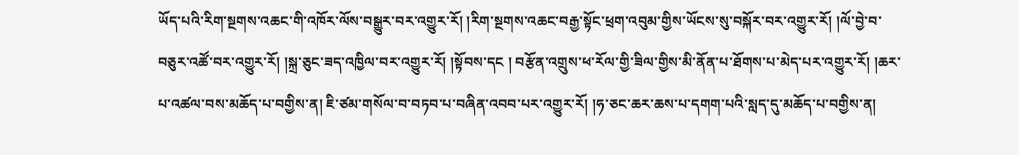ཡོད་པའི་རིག་སྔགས་འཆང་གི་འཁོར་ལོས་བསྒྱུར་བར་འགྱུར་རོ། །རིག་སྔགས་འཆང་བརྒྱ་སྟོང་ཕྲག་འབུམ་གྱིས་ཡོངས་སུ་བསྐོར་བར་འགྱུར་རོ། །ལོ་བྱེ་བ་བཅུར་འཚོ་བར་འགྱུར་རོ། །སྐྲ་ཅུང་ཟད་འཁྱིལ་བར་འགྱུར་རོ། །སྟོབས་དང ། བརྩོན་འགྲུས་ཕ་རོལ་གྱི་ཟིལ་གྱིས་མི་ནོན་པ་ཐོགས་པ་མེད་པར་འགྱུར་རོ། །ཆར་པ་འཚལ་བས་མཆོད་པ་བགྱིས་ན། ཇི་ཙམ་གསོལ་བ་བཏབ་པ་བཞིན་འབབ་པར་འགྱུར་རོ། །ཧ་ཅང་ཆར་ཆས་པ་དགག་པའི་སླད་དུ་མཆོད་པ་བགྱིས་ན།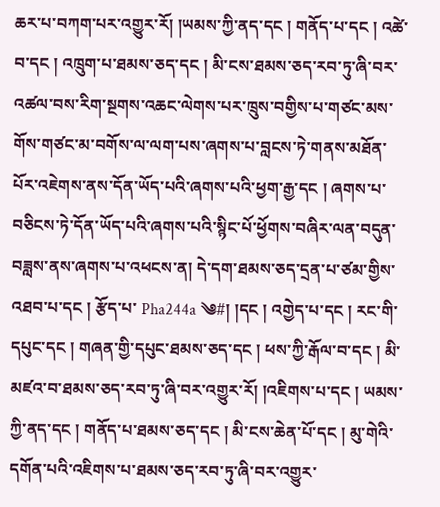ཆར་པ་བཀག་པར་འགྱུར་རོ། །ཡམས་ཀྱི་ནད་དང ། གནོད་པ་དང ། འཚེ་བ་དང ། འཁྲུག་པ་ཐམས་ཅད་དང ། མི་ངས་ཐམས་ཅད་རབ་ཏུ་ཞི་བར་འཚལ་བས་རིག་སྔགས་འཆང་ལེགས་པར་ཁྲུས་བགྱིས་པ་གཙང་མས་གོས་གཙང་མ་བགོས་ལ་ལག་པས་ཞགས་པ་བླངས་ཏེ་གནས་མཐོན་པོར་འཇེགས་ནས་དོན་ཡོད་པའི་ཞགས་པའི་ཕྱག་རྒྱ་དང ། ཞགས་པ་བཅིངས་ཏེ་དོན་ཡོད་པའི་ཞགས་པའི་སྙིང་པོ་ཕྱོགས་བཞིར་ལན་བདུན་བཟླས་ནས་ཞགས་པ་འཕངས་ན། དེ་དག་ཐམས་ཅད་དྲན་པ་ཙམ་གྱིས་འཐབ་པ་དང ། རྩོད་པ་ Pha244a ༄#། །དང ། འགྱེད་པ་དང ། རང་གི་དཔུང་དང ། གཞན་གྱི་དཔུང་ཐམས་ཅད་དང ། ཕས་ཀྱི་རྒོལ་བ་དང ། མི་མཛའ་བ་ཐམས་ཅད་རབ་ཏུ་ཞི་བར་འགྱུར་རོ། །འཇིགས་པ་དང ། ཡམས་ཀྱི་ནད་དང ། གནོད་པ་ཐམས་ཅད་དང ། མི་ངས་ཆེན་པོ་དང ། མུ་གེའི་དགོན་པའི་འཇིགས་པ་ཐམས་ཅད་རབ་ཏུ་ཞི་བར་འགྱུར་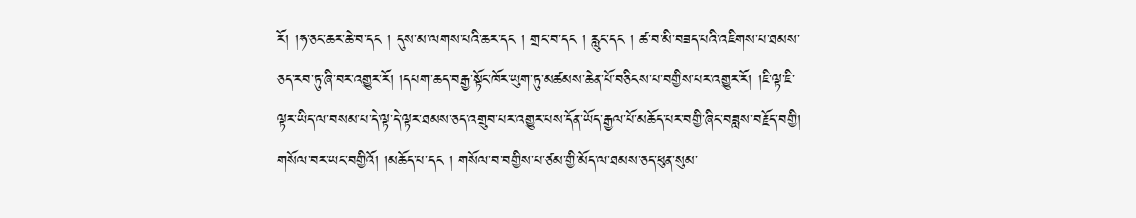རོ། །ཧ་ཅང་ཆར་ཆེ་བ་དང ། དུས་མ་ལགས་པའི་ཆར་དང ། གྲང་བ་དང ། རླུང་དང ། ཚ་བ་མི་བཟད་པའི་འཇིགས་པ་ཐམས་ཅད་རབ་ཏུ་ཞི་བར་འགྱུར་རོ། །དཔག་ཆད་བརྒྱ་སྟོང་ཁོར་ཡུག་ཏུ་མཚམས་ཆེན་པོ་བཅིངས་པ་བགྱིས་པར་འགྱུར་རོ། །ཇི་ལྟ་ཇི་ལྟར་ཡིད་ལ་བསམ་པ་དེ་ལྟ་དེ་ལྟར་ཐམས་ཅད་འགྲུབ་པར་འགྱུར་པས་དོན་ཡོད་རྒྱལ་པོ་མཆོད་པར་བགྱི་ཞིང་བཟླས་བརྗོད་བགྱི། གསོལ་བར་ཡང་བགྱིའོ། །མཆོད་པ་དང ། གསོལ་བ་བགྱིས་པ་ཙམ་གྱི་མོད་ལ་ཐམས་ཅད་ཕུན་སུམ་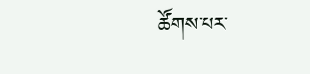ཚོགས་པར་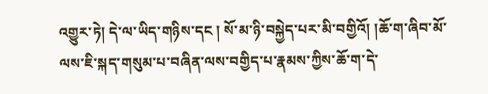འགྱུར་ཏེ། དེ་ལ་ཡིད་གཉིས་དང ། སོ་མ་ཉི་བསྐྱེད་པར་མི་བགྱིའོ། །ཆོ་ག་ཞིབ་མོ་ལས་ཇི་སྐད་གསུམ་པ་བཞིན་ལས་བགྱིད་པ་རྣམས་ཀྱིས་ཆོ་ག་དེ་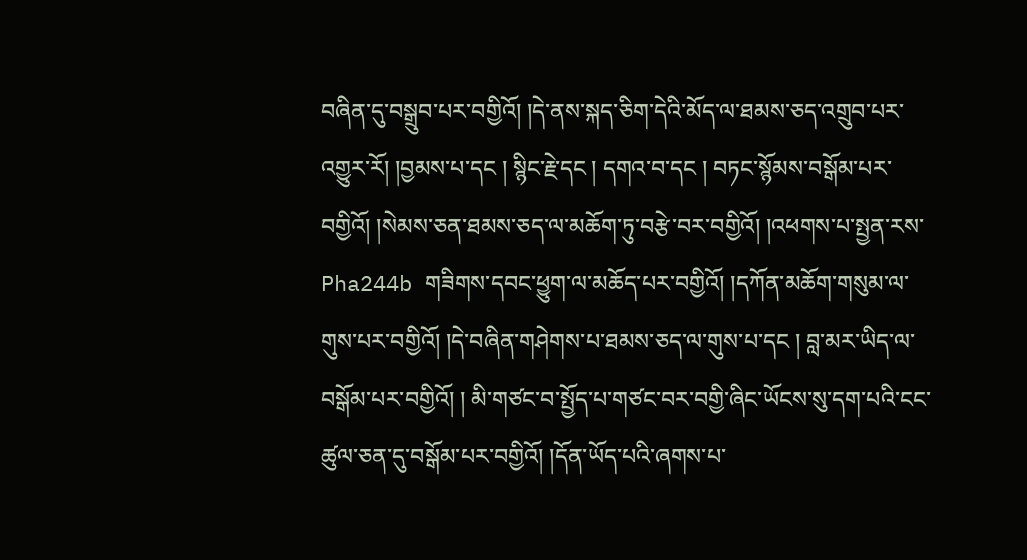བཞིན་དུ་བསྒྲུབ་པར་བགྱིའོ། །དེ་ནས་སྐད་ཅིག་དེའི་མོད་ལ་ཐམས་ཅད་འགྲུབ་པར་འགྱུར་རོ། །བྱམས་པ་དང ། སྙིང་རྗེ་དང ། དགའ་བ་དང ། བཏང་སྙོམས་བསྒོམ་པར་བགྱིའོ། །སེམས་ཅན་ཐམས་ཅད་ལ་མཆོག་ཏུ་བརྩེ་བར་བགྱིའོ། །འཕགས་པ་སྤྱན་རས་ Pha244b གཟིགས་དབང་ཕྱུག་ལ་མཆོད་པར་བགྱིའོ། །དཀོན་མཆོག་གསུམ་ལ་གུས་པར་བགྱིའོ། །དེ་བཞིན་གཤེགས་པ་ཐམས་ཅད་ལ་གུས་པ་དང ། བླ་མར་ཡིད་ལ་བསྒོམ་པར་བགྱིའོ། ། མི་གཙང་བ་སྤྱོད་པ་གཙང་བར་བགྱི་ཞིང་ཡོངས་སུ་དག་པའི་ངང་ཚུལ་ཅན་དུ་བསྒོམ་པར་བགྱིའོ། །དོན་ཡོད་པའི་ཞགས་པ་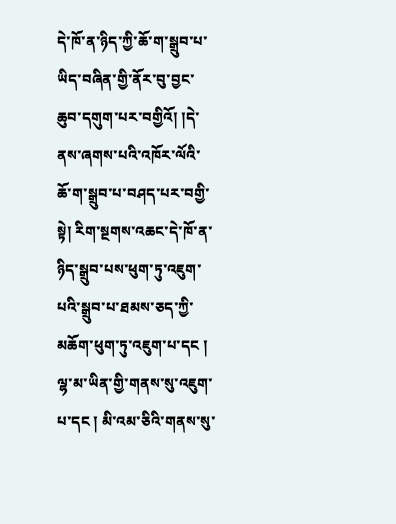དེ་ཁོ་ན་ཉིད་ཀྱི་ཆོ་ག་སྒྲུབ་པ་ཡིད་བཞིན་གྱི་ནོར་བུ་བྱང་ཆུབ་དགུག་པར་བགྱིའོ། །དེ་ནས་ཞགས་པའི་འཁོར་ལོའི་ཆོ་ག་སྒྲུབ་པ་བཤད་པར་བགྱི་སྟེ། རིག་སྔགས་འཆང་དེ་ཁོ་ན་ཉིད་སྒྲུབ་པས་ཕུག་ཏུ་འཇུག་པའི་སྒྲུབ་པ་ཐམས་ཅད་ཀྱི་མཆོག་ཕུག་ཏུ་འཇུག་པ་དང ། ལྷ་མ་ཡིན་གྱི་གནས་སུ་འཇུག་པ་དང ། མི་འམ་ཅིའི་གནས་སུ་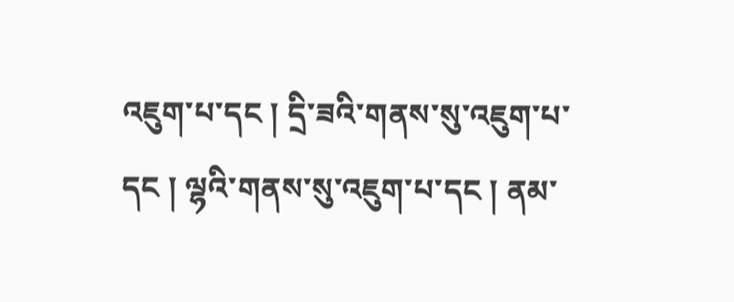འཇུག་པ་དང ། དྲི་ཟའི་གནས་སུ་འཇུག་པ་དང ། ལྷའི་གནས་སུ་འཇུག་པ་དང ། ནམ་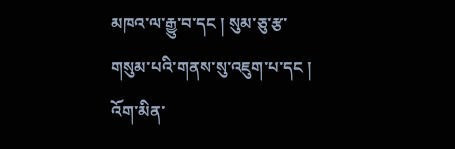མཁའ་ལ་རྒྱུ་བ་དང ། སུམ་ཅུ་རྩ་གསུམ་པའི་གནས་སུ་འཇུག་པ་དང ། འོག་མིན་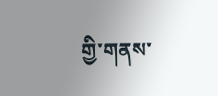གྱི་གནས་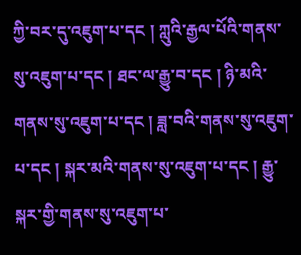ཀྱི་བར་དུ་འཇུག་པ་དང ། ཀླུའི་རྒྱལ་པོའི་གནས་སུ་འཇུག་པ་དང ། ཐང་ལ་རྒྱུ་བ་དང ། ཉི་མའི་གནས་སུ་འཇུག་པ་དང ། ཟླ་བའི་གནས་སུ་འཇུག་པ་དང ། སྐར་མའི་གནས་སུ་འཇུག་པ་དང ། རྒྱུ་སྐར་གྱི་གནས་སུ་འཇུག་པ་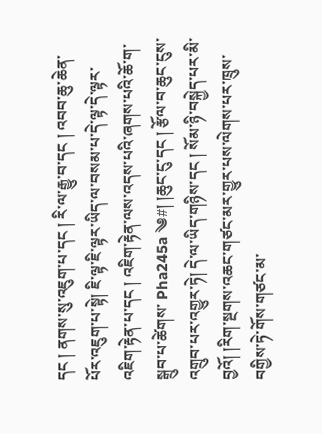དང ། ནགས་སུ་འཇུག་པ་དང ། རི་ལ་རྒྱུ་བ་དང ། འབབ་ཆུ་ཆེན་པོར་འཇུག་པ་སྟེ། ཇི་ལྟ་ཇི་ལྟར་ཡིད་ལ་བསམ་པ་དེ་ལྟ་དེ་ལྟར་འཇིག་རྟེན་པ་དང ། འཇིག་རྟེན་ལས་འདས་པའི་ཞགས་པའི་ཆོ་ག་སྒྲུབ་པ་ཚེགས་ Pha245a ༄#། །ཆུང་ངུ་དང ། རྩོལ་བ་ཆུང་ངུས་འགྲུབ་པར་འགྱུར་ཏེ། དེ་ལ་ཡིད་གཉིས་དང ། སོམ་ཉི་བསྐྱེད་པར་མི་བྱའོ། །རིག་སྔགས་འཆང་གཙང་མར་གྱུར་པས་ལེགས་པར་ཁྲུས་བགྱིས་ཏེ་གོས་གཙང་མ་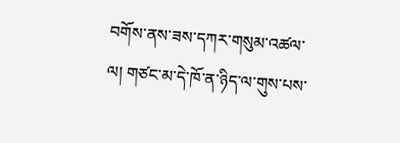བགོས་ནས་ཟས་དཀར་གསུམ་འཚལ་ལ། གཙང་མ་དེ་ཁོ་ན་ཉིད་ལ་གུས་པས་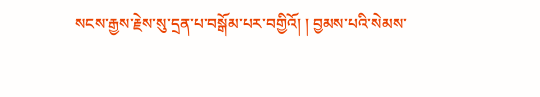སངས་རྒྱས་རྗེས་སུ་དྲན་པ་བསྒོམ་པར་བགྱིའོ། ། བྱམས་པའི་སེམས་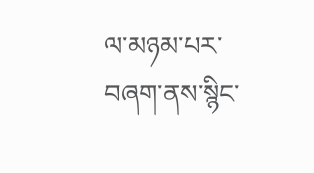ལ་མཉམ་པར་བཞག་ནས་སྙིང་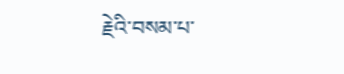རྗེའི་བསམ་པ་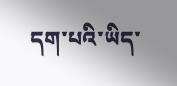དག་པའི་ཡིད་